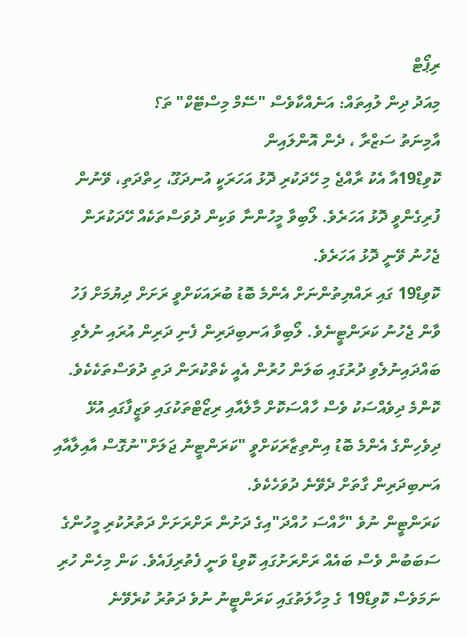ރިޕޯޓް
މިއަދު ދިން ލުއިތައް: އަނެއްކާވެސް "ސޭމް މިސްޓޭކް" ތަ؟
އާމިނަތު ސަޒްރާ ، ދެން އޮންލައިން
ކޮވިޑް19އާ އެކު ރާއްޖެ މި ހޭދަކުރި ދޮޅު އަހަރަކީ އުނދަގޫ، ހިތްދަތި، ވޭނުން ފުރިގެންވީ ދޮޅު އަހަރެވެ. ލޯބިވާ މީހުންނާ ވަކިން ދުވަސްތަކެއް ހޭދަކުރަން ޖެހުނު ވޭނީ ދޮޅު އަހަރެވެ.
ކޮވިޑް19 ގައި ރައްޔިތުންނަށް އެންމެ ބޮޑު ބުރައަކަށްވީ ރަށަށް ދިޔުމަށް ފަހު ވާން ޖެހުނު ކަރަންޓީނެވެ. ލޯބިވާ އަނބިދަރިން ފެނި ދަރިން އުރައި ނުލެވި ބައްދައިނުލެވި ދުރުގައި ބަލަން ހުރުން އެއީ ކެތްކުރަން ދަތި ދުވަސްތަކެކެވެ. ކޮންމެ ދިވެއްސަކު ވެސް ހާއްސަކޮށް މާލެއާއި ރިޒޯޓްތަކުގައި ވަޒީފާގައި އުޅޭ ދިވެހިންގެ އެންމެ ބޮޑު އިންތިޒާރަކަށްވީ "ކަރަންޓީނު ޖަލަށް"ނުގޮސް އާއިލާއާއި އަނބިދަރިން ގާތަށް ދެވޭނެ ދުވަހެކެވެ.
ކަރަންޓީން ނުވެ "ހާއްސަ ހުއްދަ"އިގެ ދަށުން ރަށްރަށަށް ދަތުރުކުރި މީހުންގެ ސަބަބުން ވެސް ބައެއް ރަށްރަށުގައި ކޮވިޑް ވަނީ ފެތުރިފައެވެ. ކަން މިހެން ހުރި ނަމަވެސް ކޮވިޑް19 ގެ މިހާލަތުގައި ކަރަންޓީނު ނުވެ ދަތުރު ކުރެވޭނެ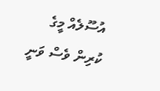އުސޫލެއް މީގެ ކުރިން ވެސް ވަނީ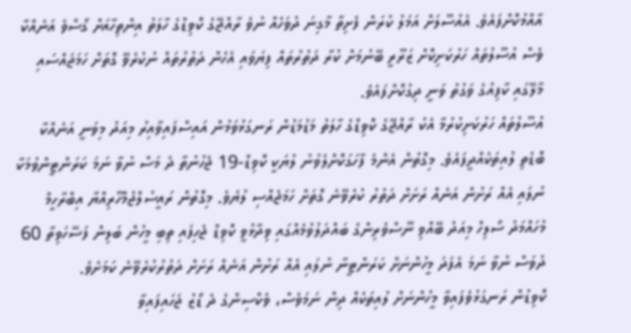އާއްމުކޮށްފައެވެ. އެއުސޫލަށް އަމަލު ކުރަން ފެށިތާ މާގިނަ ދުވަހެއް ނުވެ ރާއްޖޭގެ ކޮވިޑްގެ ހާލަތު އިންތިހާއަށް ގޯސްވެ އަނެއްކާ ވެސް އުސޫލުތައް ހަރުކަށިކޮށް ޒަރޫރީ ބޭނުމަށް ކުރާ ދަތުރުތައް ފިޔަވައި އެހެން ދަތުރުތައް ނުކުރެވޭ ގޮތަށް ހަމަޖައްސައި މާލޭގައި ކާފިއުގެ ވަގުތު ވަނީ ދިގުކޮށްފައެވެ.
އުސޫލުތައް ހަރުކަށިކުރުމާ އެކު ރާއްޖޭގެ ކޮވިޑްގެ ހާލަތު މަޑުމަޑުން ރަނގަޅުވަމުން އައިސްފައިވާއިރު މިއަދު މިވަނީ އަނެއްކާ ބޮޑެތި ލުއިތަކެއްދީފައެވެ. މިގޮތުން އެންމެ ފާހަގަކޮށްލެވުނު ލުޔަކީ ކޮވިޑް-19 ޖެހުނުތާ ދެ މަސް ނުވާ ނަމަ ކަރަންޓީންވުމަކާ ނުލައި އެއް ރަށުން އަނެއް ރަށަށް ދަތުރު ކުރެވޭނެ ގޮތަށް ހަމަޖެއްސި ލުޔެވެ. މިގޮތުން ރައީސުލްޖުމްހޫރިއްޔާ އިބްރާހީމް މުހައްމަދު ސޯލިހް މިއަދު ބޭއްވި ނޫސްވެރިންގެ ބައްދަލުވުމެއްގައި ވިދާޅުވީ ކޮވިޑް ޖެހިފައި ތިބި މީހުން ބަލިން ފަސޭހަވިތާ 60 ދުވަސް ނުވާ ނަމަ އެފަދަ މީހުންނަށް ކަރަންޓީނާ ނުލައި އެއް ރަށުން އަނެއް ރަށަށް ދަތުރުކުރެވޭނެ ކަމަށެވެ.
ކޮވިޑުން ރަނގަޅުވެފައިވާ މީހުންނަށް ލުއިތަކެއް ދިން ނަމަވެސް، ވެކްސިންގެ ދެ ޑޯޒު ޖަހައިފައިވާ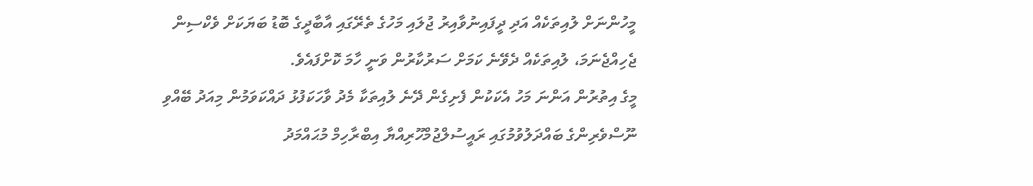މީހުންނަށް ލުއިތަކެއް އަދި ދީފައިނުވާއިރު ޖުލައި މަހުގެ ތެރޭގައި އާބާދީގެ ބޮޑު ބަޔަކަށް ވެކްސިން ޖެހިއްޖެނަމަ، ލުއިތަކެއް ދެވޭނެ ކަމަށް ސަރުކާރުން ވަނީ ހާމަ ކޮށްފައެވެ.
މީގެ އިތުރުން އަންނަ މަހު އެކަކުން ފެށިގެން ދޭނެ ލުއިތަކާ މެދު ވާހަކަފުޅު ދައްކަވަމުން މިއަދު ބޭއްވި ނޫސްވެރިންގެ ބައްދަލުވުމުގައި ރައީސުލްޖުމްހޫރިއްޔާ އިބްރާހިމް މުޙައްމަދު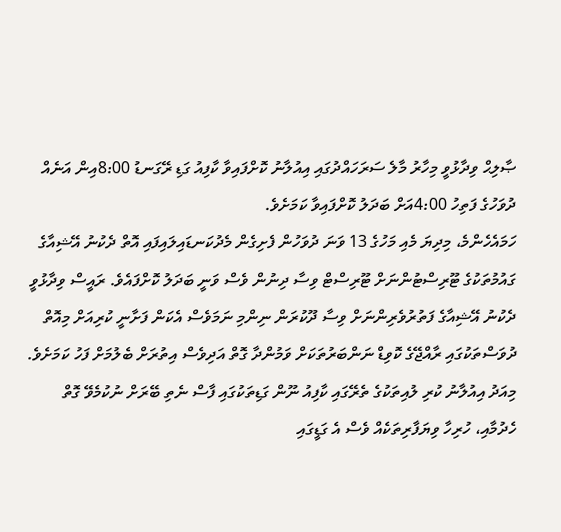ޞާލިޙް ވިދާޅުވީ މިހާރު މާލެ ސަރަހައްދުގައި އިއުލާނު ކޮށްފައިވާ ކާފިއު ގަޑި ރޭގަނޑު 8:00އިން އަނެއް ދުވަހުގެ ފަތިހު 4:00އަށް ބަދަލު ކޮށްފައިވާ ކަމަށެވެ.
ހަމައެހެންމެ، މިދިޔަ މެއި މަހުގެ 13 ވަނަ ދުވަހުން ފެށިގެން މެދުކަނޑައިލައިފައި އޮތް ދެކުނު އޭޝިއާގެ ގައުމުތަކުގެ ޓޫރިސްޓުންނަށް ޓޫރިސްޓް ވިސާ ދިނުން ވެސް ވަނީ ބަދަލު ކޮށްފައެވެ. ރައީސް ވިދާޅުވީ ދެކުނު އޭޝިއާގެ ފަތުރުވެރިންނަށް ވިސާ ދޫކުރަން ނިންމި ނަމަވެސް އެކަން ފަށާނީ ކުރިއަށް މިއޮތް ދުވަސްތަކުގައި ރާއްޖޭގެ ކޮވިޑް ނަންބަރުތަކަށް ވަމުންދާ ގޮތް އަދިވެސް އިތުރަށް ބެލުމަށް ފަހު ކަމަށެވެ.
މިއަދު އިއުލާނު ކުރި ލުއިތަކުގެ ތެރޭގައި ކާފިއު ނޫން ގަޑިތަކުގައި ފާސް ނެތި ބޭރަށް ނުކުމެވޭ ގޮތް ހެދުމާއި، ހުރިހާ ވިޔަފާރިތަކެއް ވެސް އެ ގަޑީގައި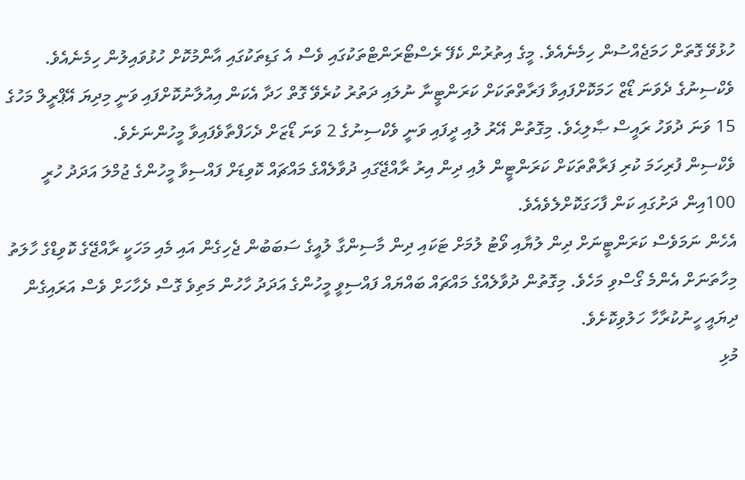ހުޅުވޭ ގޮތަށް ހަމަޖެއްސުން ހިމެނެއެވެ. މީގެ އިތުރުން ކެފޭ ރެސްޓޯރަންޓްތަކުގައި ވެސް އެ ގަޑިތަކުގައި އާންމުކޮށް ހުޅުވައިލުން ހިމެނެއެވެ.
ވެކްސިނުގެ ދެވަނަ ޑޯޒް ހަމަކޮށްފައިވާ ފަރާތްތަކަށް ކަރަންޓީނާ ނުލައި ދަތުރު ކުރެވޭ ގޮތް ހަދާ އެކަން އިއުލާނުކޮށްފައި ވަނީ މިދިޔަ އޭޕްރީލް މަހުގެ 15 ވަނަ ދުވަހު ރައީސް ޞާލިޙެވެ. މިގޮތުން އޭރު ލުއި ދީފައި ވަނީ ވެކްސިނުގެ 2 ވަނަ ޑޯޒަށް ދެހަފްތާވެފައިވާ މީހުންނަށެވެ.
ވެކްސިން ފުރިހަމަ ކުރި ފަރާތްތަކަށް ކަރަންޓީން ލުއި ދިން އިރު ރާއްޖޭގައި ދުވާލެއްގެ މައްޗައް ކޮވިޑަށް ފައްސިވާ މީހުންގެ ޖުމްލަ އަދަދު ހުރީ 100އިން ދަށުގައި ކަން ފާހަގަކޮށްލެވެއެވެ.
އެހެން ނަމަވެސް ކަރަންޓީނަށް ދިން ލުޔާއި ވޯޓު ލުމަށް ޓަކައި ދިން މާސިންގާ ލުއީގެ ސަބަބުން ޖެހިގެން އައި މެއި މަހަކީ ރާއްޖޭގެ ކޮވިޑްގެ ހާލަތު މިހާތަނަށް އެންމެ ގޯސްވި މަހެވެ. މިގޮތުން ދުވާލެއްގެ މައްޗައް ބައްޔައް ފައްސިވީ މީހުންގެ އަދަދު ހާހުން މަތިވެ ގޮސް ދެހާހަށް ވެސް އަރައިގެން ދިޔައީ ހީނުކުރާހާ ހަލުވިކޮށެވެ.
މުޅި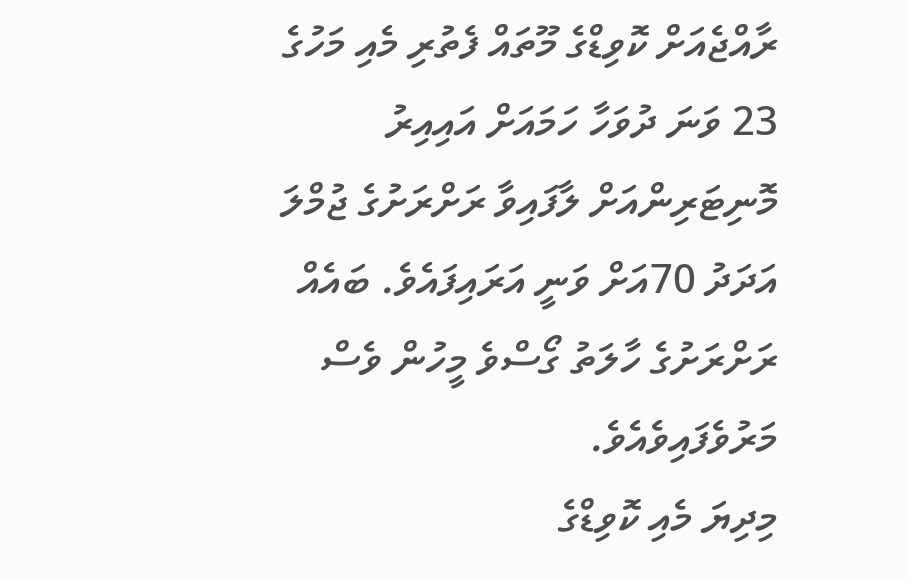ރާއްޖެއަށް ކޮވިޑްގެ މޫތައް ފެތުރި މެއި މަހުގެ 23 ވަނަ ދުވަހާ ހަމައަށް އައިއިރު މޮނިޓަރިންއަށް ލާފައިވާ ރަށްރަށުގެ ޖުމްލަ އަދަދު 70އަށް ވަނީ އަރައިފައެވެ. ބައެއް ރަށްރަށުގެ ހާލަތު ގޯސްވެ މީހުން ވެސް މަރުވެފައިވެއެވެ.
މިދިޔަ މެއި ކޮވިޑްގެ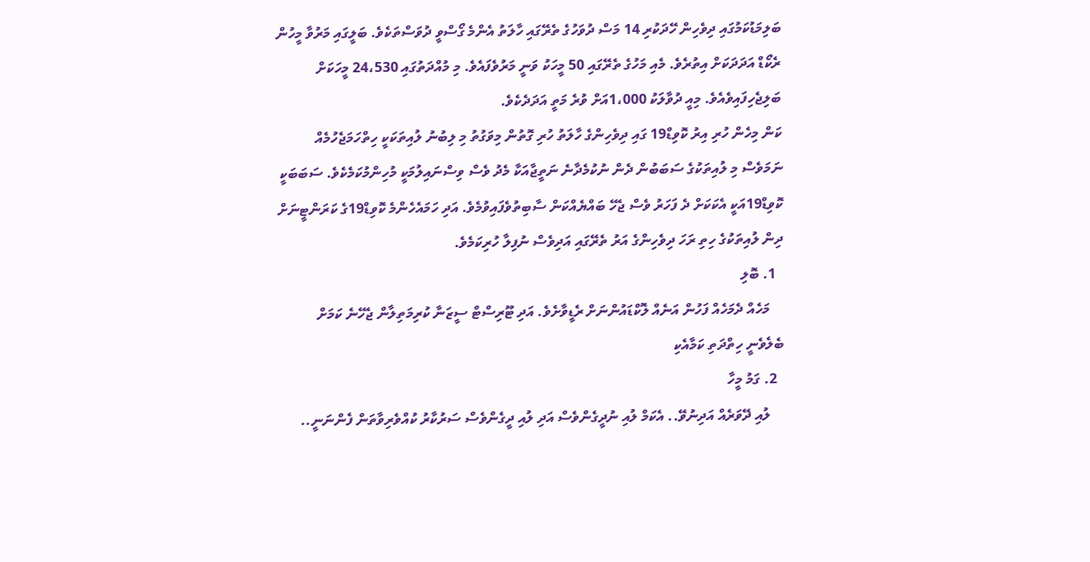ބަލިމަޑުކަމުގައި ދިވެހިން ހޭދަކުރި 14 މަސް ދުވަހުގެ ތެރޭގައި ހާލަތު އެންމެ ގޯސްވީ ދުވަސްތަކެވެ. ބަލީގައި މަރުވާ މީހުން ރެކޯޑް އަދަދަކަށް އިތުރެވެ. މެއި މަހުގެ ތެރޭގައި 50 މީހަކު ވަނީ މަރުވެފައެވެ. މި މުއްދަތުގައި 24،530 މީހަކަށް ބަލިޖެހިފައިވެއެވެ. މިއީ ދުވާލަކު 1،000އަށް ވުރެ މަތީ އަދަދެކެވެ.
ކަން މިހެން ހުރި އިރު ކޮވިޑް19 ގައި ދިވެހިންގެ ހާލަތު ހުރި ގޮތުން މިވަގުތު މި ލިބުނު ލުއިތަކަކީ ހިތްހަމަޖެހުމެއް ނަމަވެސް މި ލުއިތަކުގެ ސަބަބުން ދެން ނުކުމެދާނެ ނަތީޖާއަކާ މެދު ވެސް ވިސްނައިލުމަކީ މުހިންމުކަމެކެވެ. ސަބަބަކީ ކޮވިޑް19އަކީ އެކަކަށް ދެ ފަހަރު ވެސް ޖެހޭ ބައްޔެއްކަން ސާބިތުވެފައިވުމެވެ. އަދި ހަމައެހެންމެ ކޮވިޑް19ގެ ކަރަންޓީނަށް ދިން ލުއިތަކުގެ ހިތި ރަހަ ދިވެހިންގެ އަރު ތެރޭގައި އަދިވެސް ނުފިލާ ހުރިކަމެވެ.
  1. ބޮލި
    މަހެއް ދެމަހެއް ފަހުން އަނެއް ލޮކްޑައުންނަށް ރެޑީވާށެވެ. އަދި ޓޫރިސްޓް ސީޒަނާ ކުރިމަތިލާން ޖެހޭނެ ކަމަށް ބެލެވެނީ ހިތްދަތި ކަމާއެކި
  2. ގަމު މީހާ
    ލުއި ދޭވަރެއް އަދިނުވޭ.. އެކަމް ލުއި ނުދީގެންވެސް އަދި ލުއި ދީގެންވެސް ސަރުކާރު ކުއްވެރިވާތަން ފެންނަނީ..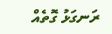ރަނގަޅު ގޮތެއް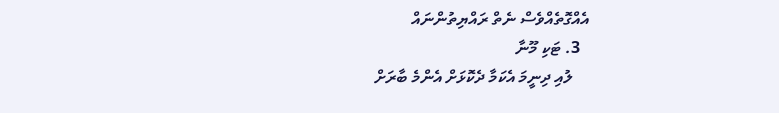އެއްގޮތެއްވެސް ނެތް ރައްޔިތުންނައް
  3. ޓަކި މޫނާ
    ލުއި ދިނީމަ އެކަމާ ދެކޮޅަށް އެންމެ ބާރަށް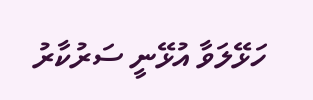ހަޅޭލަވާ އުޅޭނީ ސަރުކާރު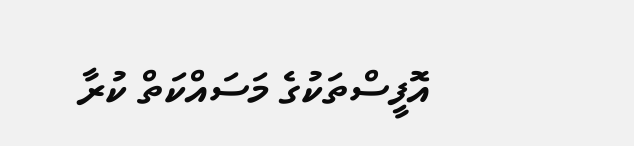އޮފީސްތަކުގެ މަސައްކަތް ކުރާ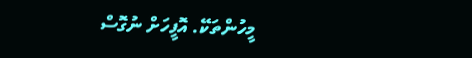މީހުންތަކޭ. އޮފީހަށް ނުގޮސް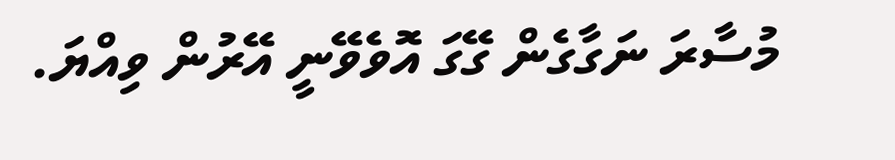މުސާރަ ނަގާގެން ގޭގަ އޮވެވޭނީ އޭރުން ވިއްޔަ.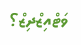ވަޓްއިޒްދިޒް؟